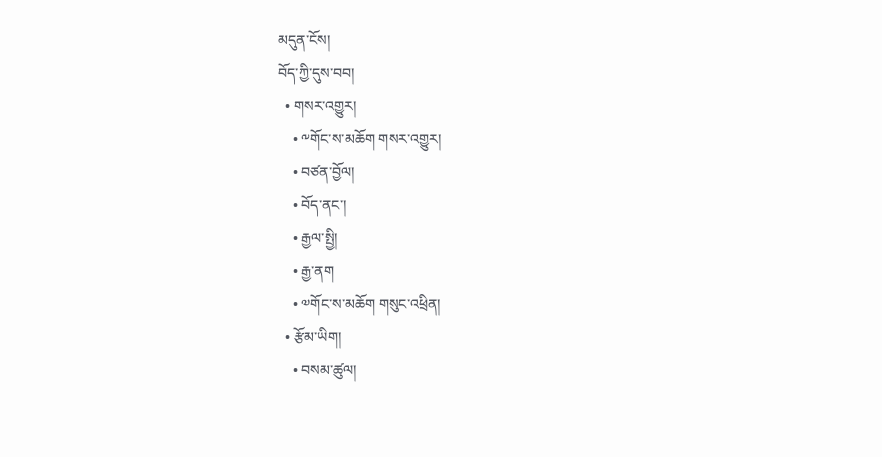མདུན་ངོས།
བོད་ཀྱི་དུས་བབ།
  • གསར་འགྱུར།
    • ༸གོང་ས་མཆོག གསར་འགྱུར།
    • བཙན་བྱོལ།
    • བོད་ནང་།
    • རྒྱལ་སྤྱི།
    • རྒྱ་ནག
    • ༧གོང་ས་མཆོག གསུང་འཕྲིན།
  • རྩོམ་ཡིག།
    • བསམ་ཚུལ།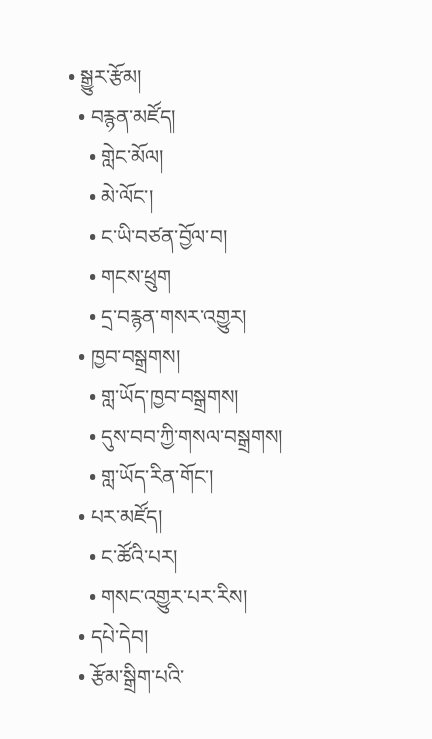• སྒྱུར་རྩོམ།
  • བརྙན་མཛོད།
    • གླེང་མོལ།
    • མེ་ལོང་།
    • ང་ཡི་བཙན་བྱོལ་བ།
    • གངས་ཕྲུག
    • དྲ་བརྙན་གསར་འགྱུར།
  • ཁྱབ་བསྒྲགས།
    • གླ་ཡོད་ཁྱབ་བསྒྲགས།
    • དུས་བབ་ཀྱི་གསལ་བསྒྲགས།
    • གླ་ཡོད་རིན་གོང་།
  • པར་མཛོད།
    • ང་ཚོའི་པར།
    • གསང་འགྱུར་པར་རིས།
  • དཔེ་དེབ།
  • རྩོམ་སྒྲིག་པའི་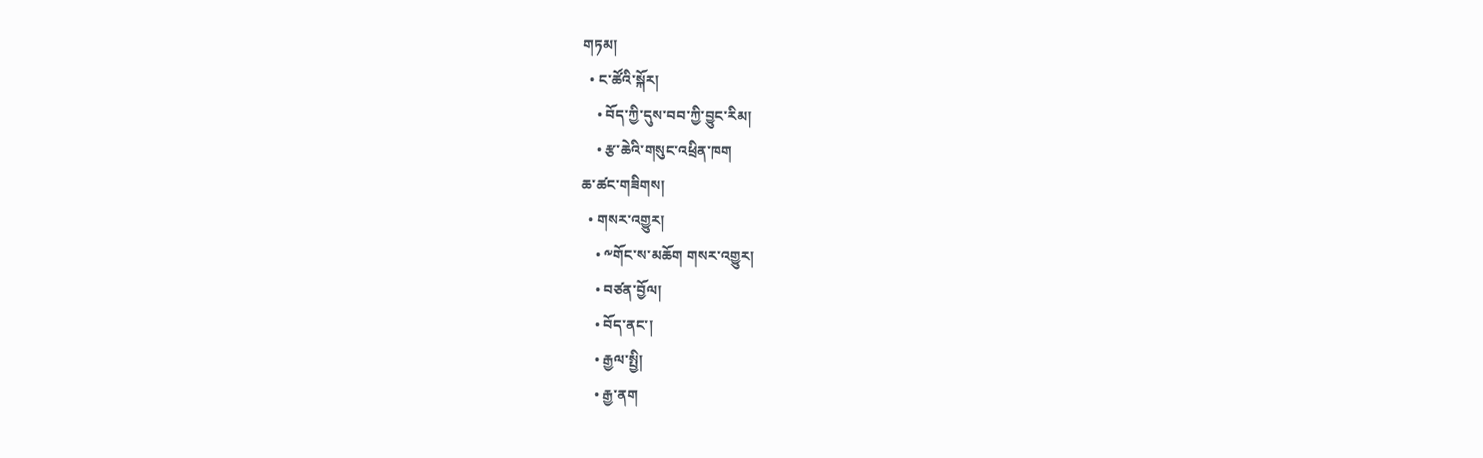གཏམ།
  • ང་ཚོའི་སྐོར།
    • བོད་ཀྱི་དུས་བབ་ཀྱི་བྱུང་རིམ།
    • རྩ་ཆེའི་གསུང་འཕྲིན་ཁག
ཆ་ཚང་གཟིགས།
  • གསར་འགྱུར།
    • ༸གོང་ས་མཆོག གསར་འགྱུར།
    • བཙན་བྱོལ།
    • བོད་ནང་།
    • རྒྱལ་སྤྱི།
    • རྒྱ་ནག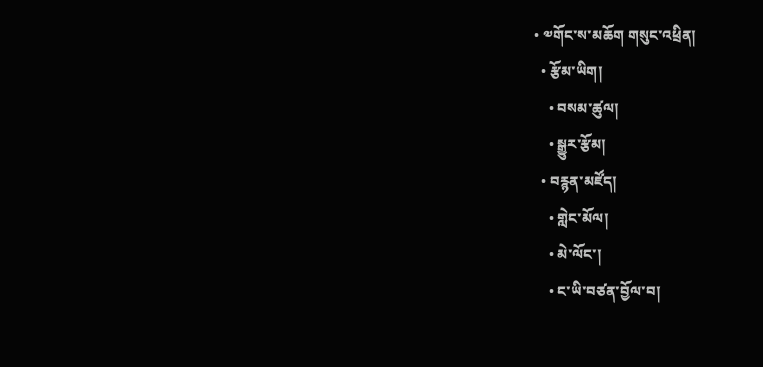• ༧གོང་ས་མཆོག གསུང་འཕྲིན།
  • རྩོམ་ཡིག།
    • བསམ་ཚུལ།
    • སྒྱུར་རྩོམ།
  • བརྙན་མཛོད།
    • གླེང་མོལ།
    • མེ་ལོང་།
    • ང་ཡི་བཙན་བྱོལ་བ།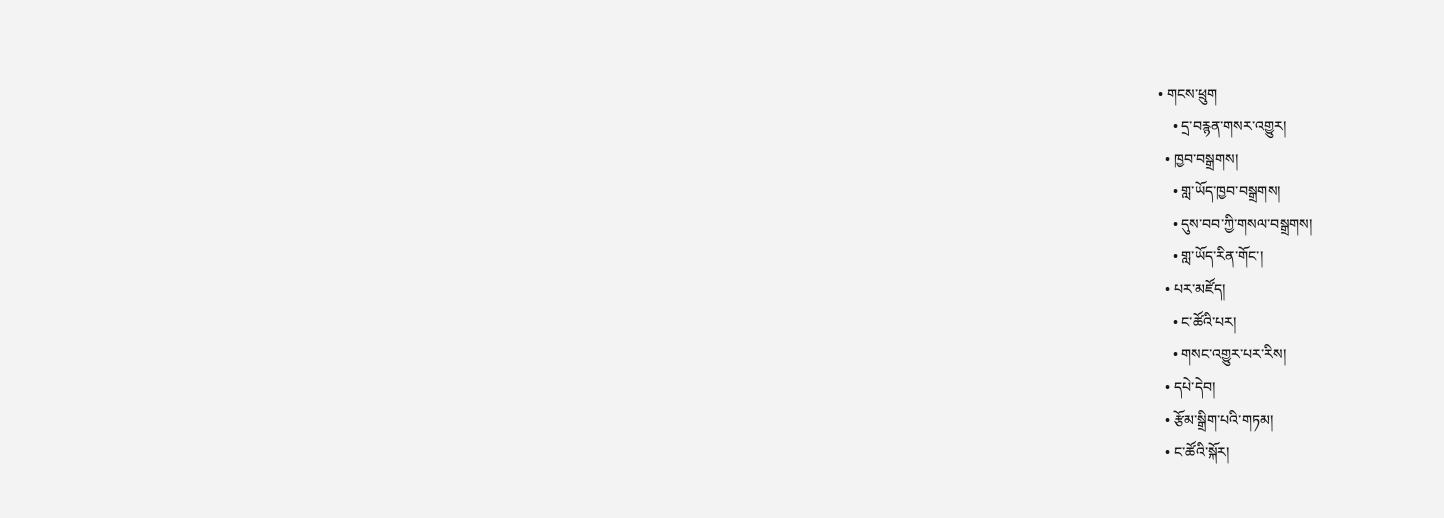• གངས་ཕྲུག
    • དྲ་བརྙན་གསར་འགྱུར།
  • ཁྱབ་བསྒྲགས།
    • གླ་ཡོད་ཁྱབ་བསྒྲགས།
    • དུས་བབ་ཀྱི་གསལ་བསྒྲགས།
    • གླ་ཡོད་རིན་གོང་།
  • པར་མཛོད།
    • ང་ཚོའི་པར།
    • གསང་འགྱུར་པར་རིས།
  • དཔེ་དེབ།
  • རྩོམ་སྒྲིག་པའི་གཏམ།
  • ང་ཚོའི་སྐོར།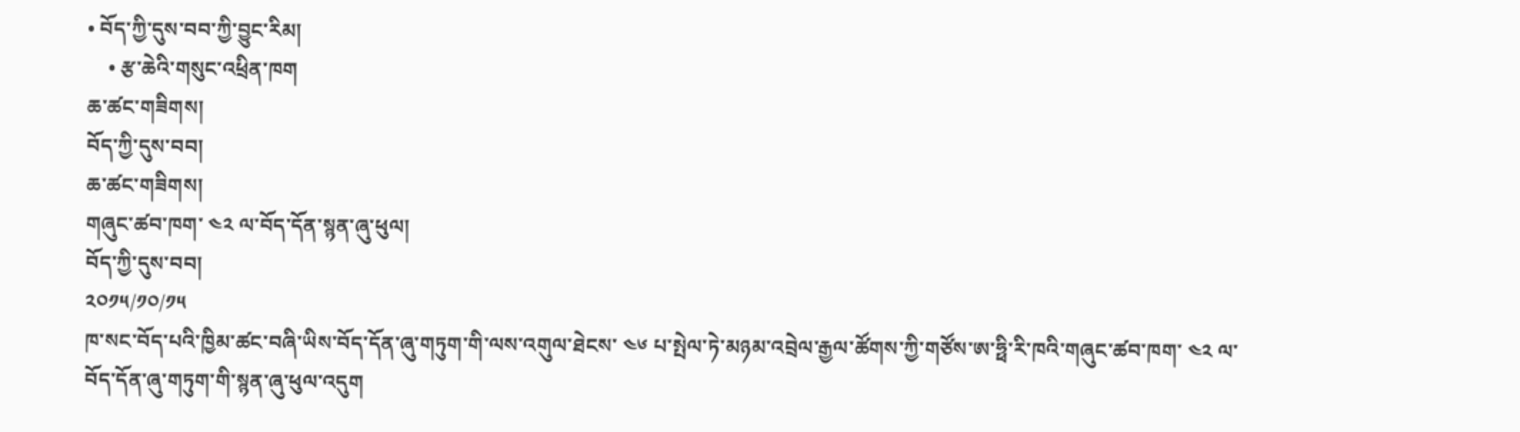• བོད་ཀྱི་དུས་བབ་ཀྱི་བྱུང་རིམ།
    • རྩ་ཆེའི་གསུང་འཕྲིན་ཁག
ཆ་ཚང་གཟིགས།
བོད་ཀྱི་དུས་བབ།
ཆ་ཚང་གཟིགས།
གཞུང་ཚབ་ཁག་ ༤༢ ལ་བོད་དོན་སྙན་ཞུ་ཕུལ།
བོད་ཀྱི་དུས་བབ།
༢༠༡༥/༡༠/༡༥
ཁ་སང་བོད་པའི་ཁྱིམ་ཚང་བཞི་ཡིས་བོད་དོན་ཞུ་གཏུག་གི་ལས་འགུལ་ཐེངས་ ༤༦ པ་སྤེལ་ཏེ་མཉམ་འབྲེལ་རྒྱལ་ཚོགས་ཀྱི་གཙོས་ཨ་ཧྥི་རི་ཁའི་གཞུང་ཚབ་ཁག་ ༤༢ ལ་བོད་དོན་ཞུ་གཏུག་གི་སྙན་ཞུ་ཕུལ་འདུག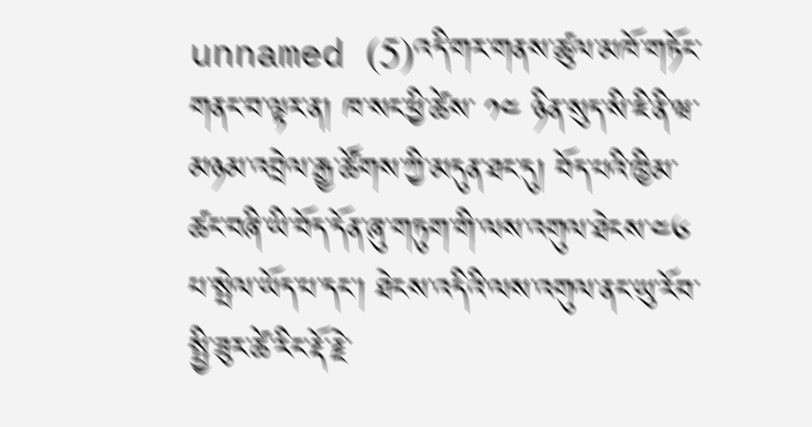unnamed (5)འདི་གར་གནས་ཚུལ་མཁོ་གཏོང་གནང་བ་ལྟར་ན། ཁ་སང་ཕྱི་ཚེས་ ༡༤ ཉིན་སུད་སི་ཇི་ནི་ཝ་མཉམ་འབྲེལ་རྒྱ་ཚོགས་ཀྱི་མདུན་ཐང་དུ། བོད་པའི་ཁྱིམ་ཚང་བཞི་ཡི་བོད་དོན་ཞུ་གཏུག་གི་ལས་འགུལ་ཐེངས་༤༦ པ་སྤེལ་ཡོད་པ་དང་། ཐེངས་འདིའི་ལས་འགུལ་ནང་ཡུ་རོབ་སྤྱི་ཟུར་ཚེ་རིང་རྡོ་རྗེ་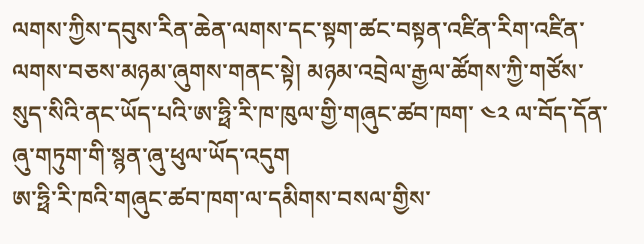ལགས་ཀྱིས་དབུས་རིན་ཆེན་ལགས་དང་སྟག་ཚང་བསྟན་འཛིན་རིག་འཛིན་ལགས་བཅས་མཉམ་ཞུགས་གནང་སྟེ། མཉམ་འབྲེལ་རྒྱལ་ཚོགས་ཀྱི་གཙོས་སུད་སིའི་ནང་ཡོད་པའི་ཨ་ཧྥི་རི་ཁ་ཁུལ་གྱི་གཞུང་ཚབ་ཁག་ ༤༢ ལ་བོད་དོན་ཞུ་གཏུག་གི་སྙན་ཞུ་ཕུལ་ཡོད་འདུག
ཨ་ཧྥི་རི་ཁའི་གཞུང་ཚབ་ཁག་ལ་དམིགས་བསལ་གྱིས་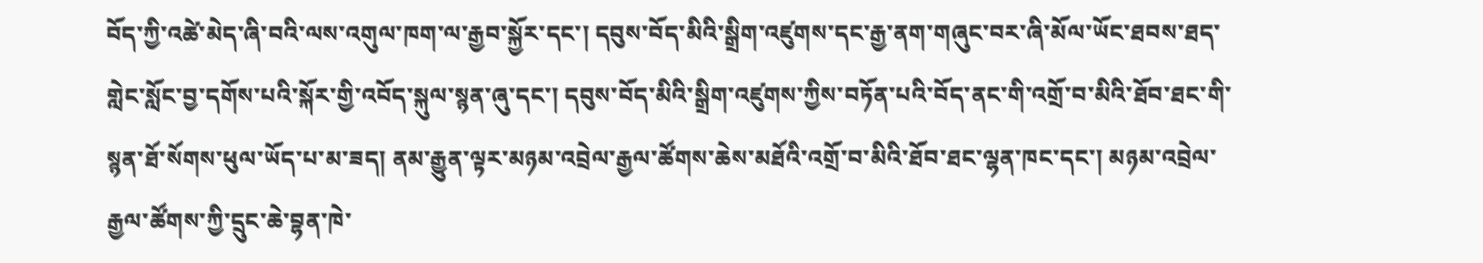བོད་ཀྱི་འཚེ་མེད་ཞི་བའི་ལས་འགུལ་ཁག་ལ་རྒྱབ་སྐྱོར་དང་། དབུས་བོད་མིའི་སྒྲིག་འཛུགས་དང་རྒྱ་ནག་གཞུང་བར་ཞི་མོལ་ཡོང་ཐབས་ཐད་གླེང་སློང་བྱ་དགོས་པའི་སྐོར་གྱི་འབོད་སྐུལ་སྙན་ཞུ་དང་། དབུས་བོད་མིའི་སྒྲིག་འཛུགས་ཀྱིས་བཏོན་པའི་བོད་ནང་གི་འགྲོ་བ་མིའི་ཐོབ་ཐང་གི་སྙན་ཐོ་སོགས་ཕུལ་ཡོད་པ་མ་ཟད། ནམ་རྒྱུན་ལྟར་མཉམ་འབྲེལ་རྒྱལ་ཚོགས་ཆེས་མཐོའི་འགྲོ་བ་མིའི་ཐོབ་ཐང་ལྷན་ཁང་དང་། མཉམ་འབྲེལ་རྒྱལ་ཚོགས་ཀྱི་དྲུང་ཆེ་བྷན་ཁེ་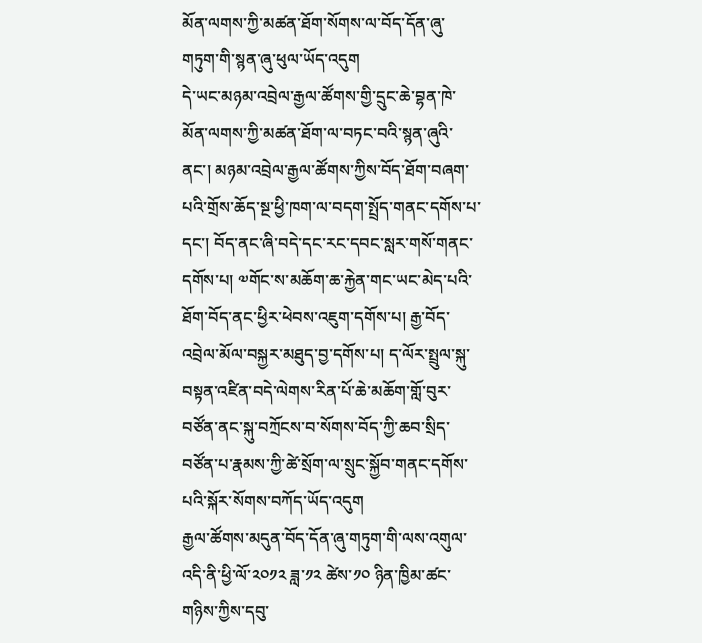མོན་ལགས་ཀྱི་མཚན་ཐོག་སོགས་ལ་བོད་དོན་ཞུ་གཏུག་གི་སྙན་ཞུ་ཕུལ་ཡོད་འདུག
དེ་ཡང་མཉམ་འབྲེལ་རྒྱལ་ཚོགས་གྱི་དྲུང་ཆེ་བྷན་ཁེ་མོན་ལགས་ཀྱི་མཚན་ཐོག་ལ་བཏང་བའི་སྙན་ཞུའི་ནང་། མཉམ་འབྲེལ་རྒྱལ་ཚོགས་ཀྱིས་བོད་ཐོག་བཞག་པའི་གྲོས་ཆོད་སྔ་ཕྱི་ཁག་ལ་བདག་སྤྲོད་གནང་དགོས་པ་དང་། བོད་ནང་ཞི་བདེ་དང་རང་དབང་སླར་གསོ་གནང་དགོས་པ། ༧གོང་ས་མཆོག་ཆ་རྐྱེན་གང་ཡང་མེད་པའི་ཐོག་བོད་ནང་ཕྱིར་ཕེབས་འཇུག་དགོས་པ། རྒྱ་བོད་འབྲེལ་མོལ་བསྐྱར་མཐུད་བྱ་དགོས་པ། ད་ལོར་སྤྲུལ་སྐུ་བསྟན་འཛིན་བདེ་ལེགས་རིན་པོ་ཆེ་མཆོག་གློ་བུར་བཙོན་ནང་སྐུ་བཀྲོངས་བ་སོགས་བོད་ཀྱི་ཆབ་སྲིད་བཙོན་པ་རྣམས་ཀྱི་ཚེ་སྲོག་ལ་སྲུང་སྐྱོབ་གནང་དགོས་པའི་སྐོར་སོགས་བཀོད་ཡོད་འདུག
རྒྱལ་ཚོགས་མདུན་བོད་དོན་ཞུ་གཏུག་གི་ལས་འགུལ་འདི་ནི་ཕྱི་ལོ་༢༠༡༢ ཟླ་༡༢ ཚེས་༡༠ ཉིན་ཁྱིམ་ཚང་གཉིས་ཀྱིས་དབུ་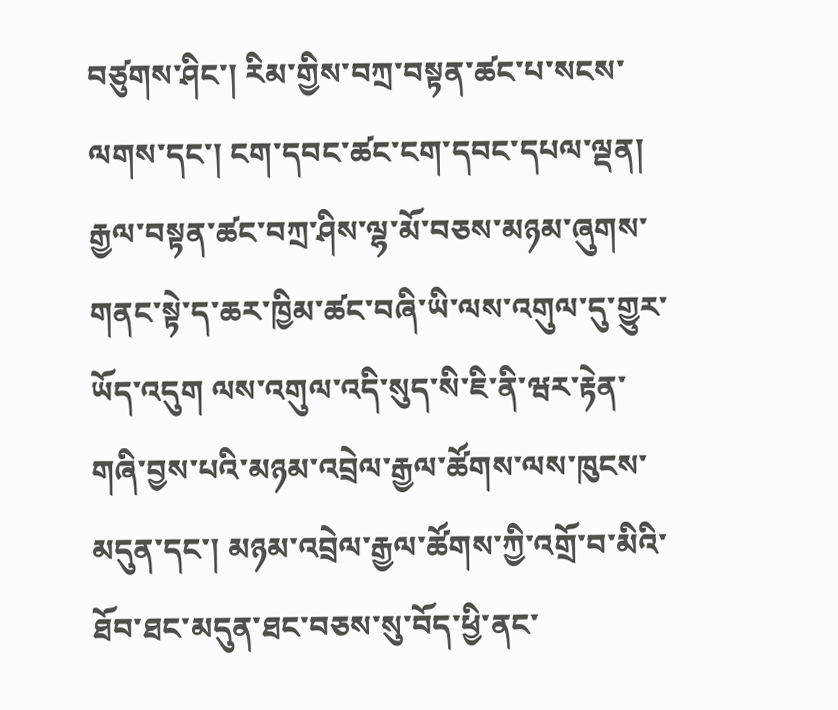བཙུགས་ཤིང་། རིམ་གྱིས་བཀྲ་བསྟན་ཚང་པ་སངས་ལགས་དང་། ངག་དབང་ཚང་ངག་དབང་དཔལ་ལྡན། རྒྱལ་བསྟན་ཚང་བཀྲ་ཤིས་ལྷ་མོ་བཅས་མཉམ་ཞུགས་གནང་སྟེ་ད་ཆར་ཁྱིམ་ཚང་བཞི་ཡི་ལས་འགུལ་དུ་གྱུར་ཡོད་འདུག ལས་འགུལ་འདི་སུད་སི་ཇི་ནི་ཝར་རྟེན་གཞི་བྱས་པའི་མཉམ་འབྲེལ་རྒྱལ་ཚོགས་ལས་ཁུངས་མདུན་དང་། མཉམ་འབྲེལ་རྒྱལ་ཚོགས་ཀྱི་འགྲོ་བ་མིའི་ཐོབ་ཐང་མདུན་ཐང་བཅས་སུ་བོད་ཕྱི་ནང་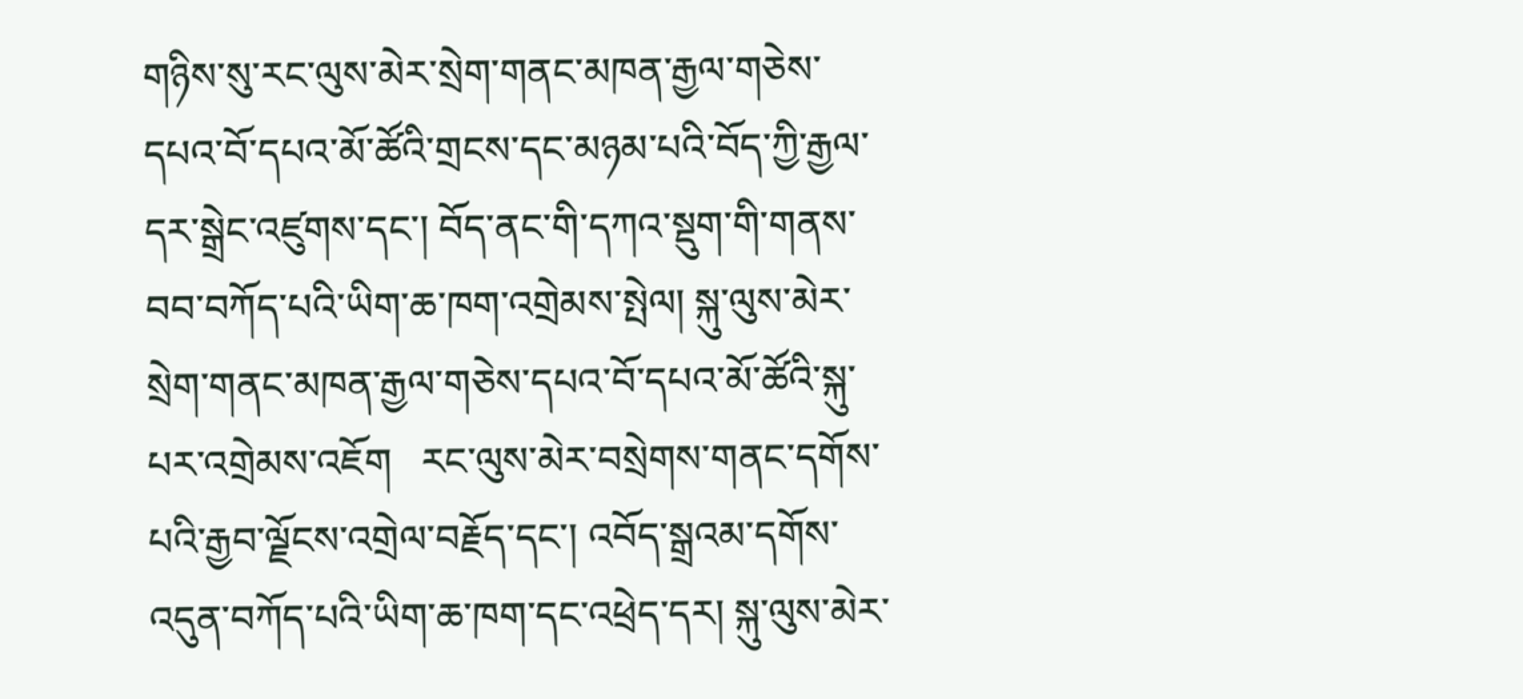གཉིས་སུ་རང་ལུས་མེར་སྲེག་གནང་མཁན་རྒྱལ་གཅེས་དཔའ་བོ་དཔའ་མོ་ཚོའི་གྲངས་དང་མཉམ་པའི་བོད་ཀྱི་རྒྱལ་དར་སྒྲེང་འཛུགས་དང་། བོད་ནང་གི་དཀའ་སྡུག་གི་གནས་བབ་བཀོད་པའི་ཡིག་ཆ་ཁག་འགྲེམས་སྤེལ། སྐུ་ལུས་མེར་སྲེག་གནང་མཁན་རྒྱལ་གཅེས་དཔའ་བོ་དཔའ་མོ་ཚོའི་སྐུ་པར་འགྲེམས་འཇོག   རང་ལུས་མེར་བསྲེགས་གནང་དགོས་པའི་རྒྱབ་ལྗོངས་འགྲེལ་བརྗོད་དང་། འབོད་སྒྲའམ་དགོས་འདུན་བཀོད་པའི་ཡིག་ཆ་ཁག་དང་འཕྲེད་དར། སྐུ་ལུས་མེར་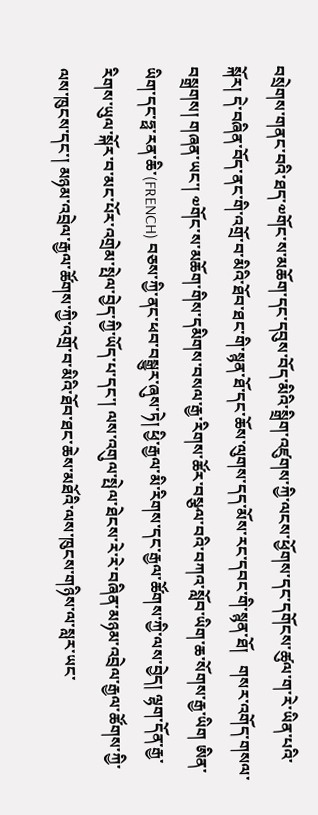བསྲེགས་གནང་བའི་ཐད་༧གོང་ས་མཆོག་དང་དབུས་བོད་མིའི་སྒྲིག་འཛུགས་ཀྱི་ལངས་ཕྱོགས་དང་དགོངས་ཚུལ་ག་རེ་ཡིན་པའི་སྐོར། དེ་བཞིན་བོད་ནང་གི་འགྲོ་བ་མིའི་ཐོབ་ཐང་གི་སྙན་ཐོ་དང་ཆོས་ལུགས་དད་མོས་རང་དབང་གི་སྙན་ཐོ།   གསར་འགོད་གསལ་བསྒྲགས། གཞན་ཡང་། ༧གོང་ས་མཆོག་གིས་དམིགས་བསལ་རྒྱ་རིགས་ཚོར་བསྩལ་བའི་བཀའ་སློབ་ཡིག་ཆ་སོགས་རྒྱ་ཡིག ཨིན་ཡིག་དང་ཧྥ་རན་ཆི་(FRENCH) བཅས་ཀྱི་ནང་ཕབ་བསྒྱུར་ཞུས་ཏེ། ཕྱི་རྒྱལ་མི་རིགས་དང་རྒྱལ་ཚོགས་ཀྱི་ལས་བྱེད། ལྷག་དོན་རྒྱ་རིགས་ཡུལ་སྐོར་བ་མང་པོར་འགྲེམ་སྤེལ་བྱེད་ཀྱི་ཡོད་པ་དང་། ལས་འགུལ་སྤེལ་ཐེངས་རེ་རེ་བཞིན་མཉམ་འབྲེལ་རྒྱལ་ཚོགས་ཀྱི་ལས་ཁུངས་དང་། མཉམ་འབྲེལ་རྒྱལ་ཚོགས་ཀྱི་འགྲོ་བ་མིའི་ཐོབ་ཐང་ཆེས་མཐོའི་ལས་ཁུངས་གཉིས་ལ་སླར་ཡང་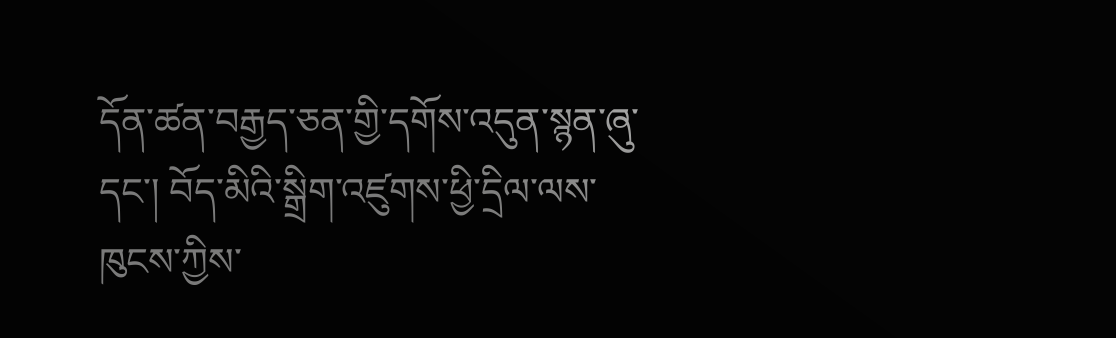དོན་ཚན་བརྒྱད་ཅན་གྱི་དགོས་འདུན་སྙན་ཞུ་དང་། བོད་མིའི་སྒྲིག་འཛུགས་ཕྱི་དྲིལ་ལས་ཁུངས་ཀྱིས་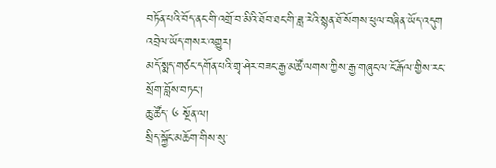བཏོན་པའི་བོད་ནང་གི་འགྲོ་བ་མིའི་ཐོབ་ཐང་གི་ཟླ་རེའི་སྙན་ཐོ་སོགས་ཕུལ་བཞིན་ཡོད་འདུག
འབྲེལ་ཡོད་གསར་འགྱུར།
མདོ་སྨད་གཙང་དགོན་པའི་གྲྭ་ཤེར་བཟང་རྒྱ་མཚོ་ལགས་ཀྱིས་རྒྱ་གཞུང་ལ་ངོ་རྒོལ་གྱིས་རང་སྲོག་བློས་བཏང་།
ཆུ་ཚོད་ ༦ སྔོན་ལ།
སྲིད་སྐྱོང་མཆོག་གིས་སུ་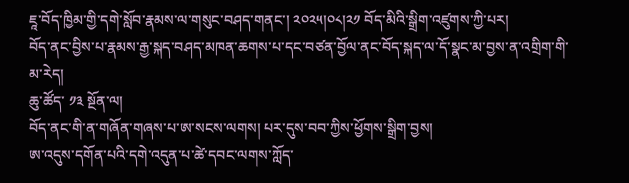ཇཱ་བོད་ཁྱིམ་གྱི་དགེ་སློབ་རྣམས་ལ་གསུང་བཤད་གནང་། ༢༠༢༥།༠༨།༢༡ བོད་མིའི་སྒྲིག་འཛུགས་ཀྱི་པར།
བོད་ནང་བྱིས་པ་རྣམས་རྒྱ་སྐད་བཤད་མཁན་ཆགས་པ་དང་བཙན་བྱོལ་ནང་བོད་སྐད་ལ་དོ་སྣང་མ་བྱས་ན་འགྲིག་གི་མ་རེད།
ཆུ་ཚོད་ ༡༣ སྔོན་ལ།
བོད་ནང་གི་ན་གཞོན་གཞས་པ་ཨ་སངས་ལགས། པར་དུས་བབ་ཀྱིས་ཕྱོགས་སྒྲིག་བྱས།
ཨ་འདུས་དགོན་པའི་དགེ་འདུན་པ་ཚེ་དབང་ལགས་ཀློད་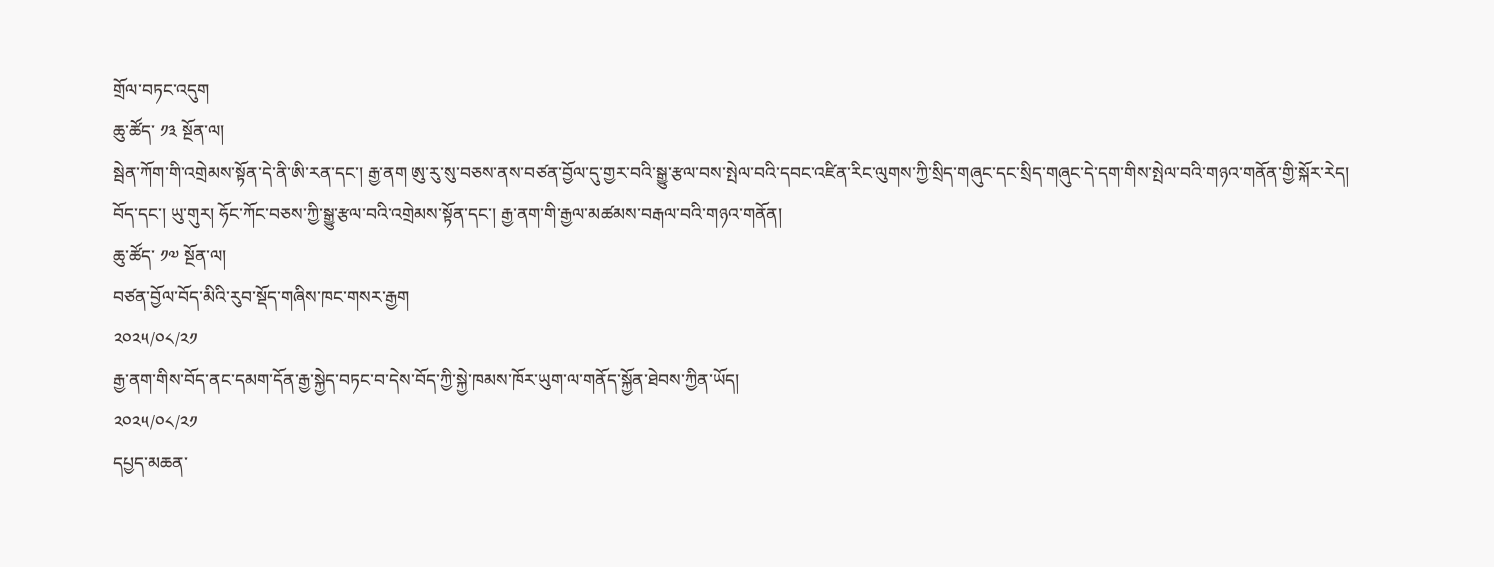གྲོལ་བཏང་འདུག
ཆུ་ཚོད་ ༡༣ སྔོན་ལ།
སྦེན་ཀོག་གི་འགྲེམས་སྟོན་དེ་ནི་ཨི་རན་དང་། རྒྱ་ནག ཨུ་རུ་སུ་བཅས་ནས་བཙན་བྱོལ་དུ་གྱར་བའི་སྒྱུ་རྩལ་བས་སྤེལ་བའི་དབང་འཛིན་རིང་ལུགས་ཀྱི་སྲིད་གཞུང་དང་སྲིད་གཞུང་དེ་དག་གིས་སྤེལ་བའི་གཉའ་གནོན་གྱི་སྐོར་རེད།
བོད་དང་། ཡུ་གུར། ཧོང་ཀོང་བཅས་ཀྱི་སྒྱུ་རྩལ་བའི་འགྲེམས་སྟོན་དང་། རྒྱ་ནག་གི་རྒྱལ་མཚམས་བརྒལ་བའི་གཉའ་གནོན།
ཆུ་ཚོད་ ༡༧ སྔོན་ལ།
བཙན་བྱོལ་བོད་མིའི་རུབ་སྡོད་གཞིས་ཁང་གསར་རྒྱག
༢༠༢༥/༠༨/༢༡
རྒྱ་ནག་གིས་བོད་ནང་དམག་དོན་རྒྱ་སྐྱེད་བཏང་བ་དེས་བོད་ཀྱི་སྐྱེ་ཁམས་ཁོར་ཡུག་ལ་གནོད་སྐྱོན་ཐེབས་ཀྱིན་ཡོད།
༢༠༢༥/༠༨/༢༡
དཔྱད་མཆན་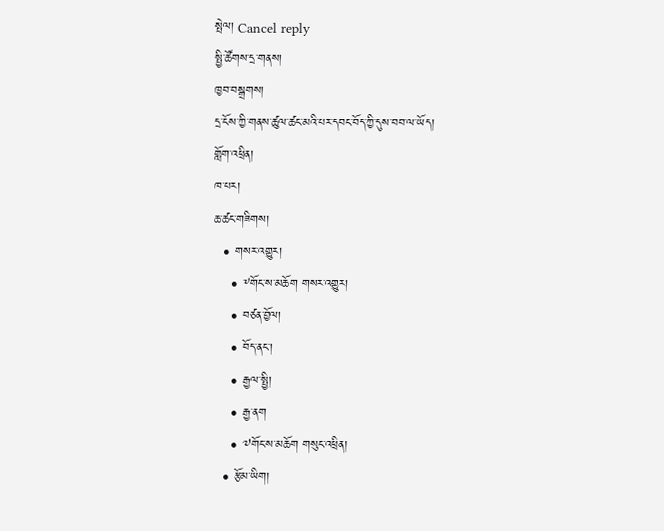སྤེལ། Cancel reply
སྤྱི་ཚོགས་དྲ་གནས།
ཁྱབ་བསྒྲགས།
དྲ་ངོས་ཀྱི་གནས་ཚུལ་ཚང་མའི་པར་དབང་བོད་ཀྱི་དུས་བབ་ལ་ཡོད།
གློག་འཕྲིན།
ཁ་པར།
ཆ་ཚང་གཟིགས།
  • གསར་འགྱུར།
    • ༸གོང་ས་མཆོག གསར་འགྱུར།
    • བཙན་བྱོལ།
    • བོད་ནང་།
    • རྒྱལ་སྤྱི།
    • རྒྱ་ནག
    • ༧གོང་ས་མཆོག གསུང་འཕྲིན།
  • རྩོམ་ཡིག།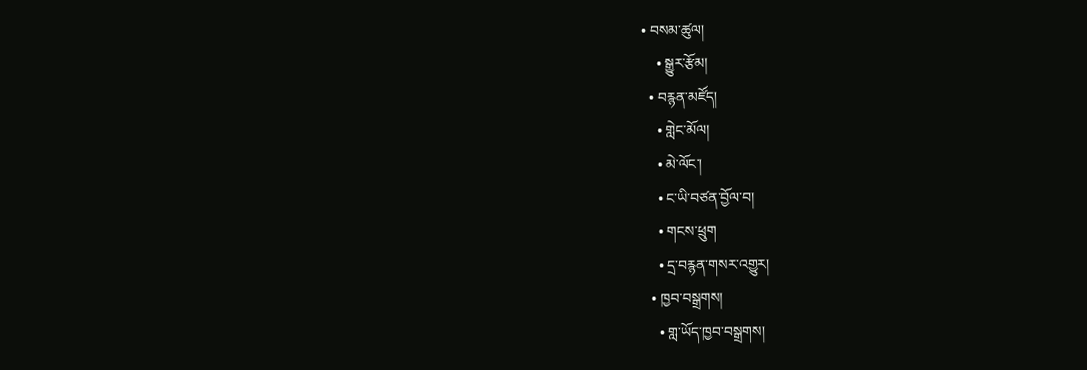• བསམ་ཚུལ།
    • སྒྱུར་རྩོམ།
  • བརྙན་མཛོད།
    • གླེང་མོལ།
    • མེ་ལོང་།
    • ང་ཡི་བཙན་བྱོལ་བ།
    • གངས་ཕྲུག
    • དྲ་བརྙན་གསར་འགྱུར།
  • ཁྱབ་བསྒྲགས།
    • གླ་ཡོད་ཁྱབ་བསྒྲགས།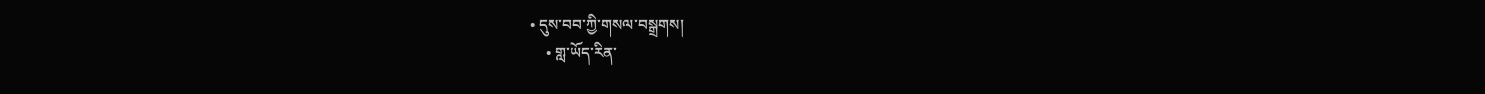• དུས་བབ་ཀྱི་གསལ་བསྒྲགས།
    • གླ་ཡོད་རིན་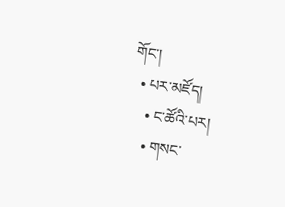གོང་།
  • པར་མཛོད།
    • ང་ཚོའི་པར།
    • གསང་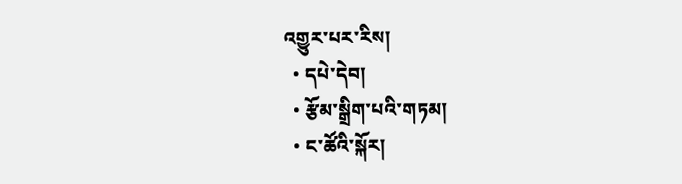འགྱུར་པར་རིས།
  • དཔེ་དེབ།
  • རྩོམ་སྒྲིག་པའི་གཏམ།
  • ང་ཚོའི་སྐོར།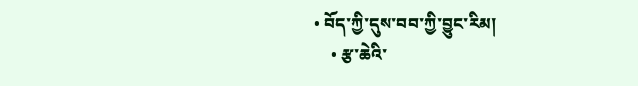• བོད་ཀྱི་དུས་བབ་ཀྱི་བྱུང་རིམ།
    • རྩ་ཆེའི་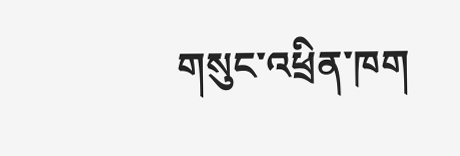གསུང་འཕྲིན་ཁག